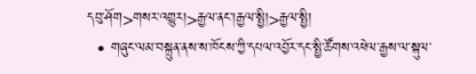དབུ་ཤོག>གསར་འགྱུར།>རྒྱལ་ནང་།རྒྱལ་སྤྱི།>རྒྱལ་སྤྱི།
  • གཞུང་ལམ་བསྐྲུན་ནས་ས་ཁོངས་ཀྱི་དཔལ་འབྱོར་དང་སྤྱི་ཚོགས་འཕེལ་རྒྱས་ལ་སྐུལ་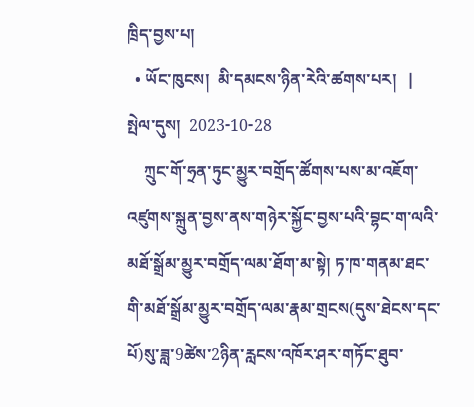ཁྲིད་བྱས་པ།
  • ཡོང་ཁུངས།  མི་དམངས་ཉིན་རེའི་ཚགས་པར།   |     སྤེལ་དུས།  2023-10-28
    ཀྲུང་གོ་ཧྲན་ཏུང་མྱུར་བགྲོད་ཚོགས་པས་མ་འཇོག་འཛུགས་སྐྲུན་བྱས་ནས་གཉེར་སྐྱོང་བྱས་པའི་བྷང་ག་ལའི་མཐོ་སྒྲོམ་མྱུར་བགྲོད་ལམ་ཐོག་མ་སྟེ། ཏ་ཁ་གནམ་ཐང་གི་མཐོ་སྒྲོམ་མྱུར་བགྲོད་ལམ་རྣམ་གྲངས(དུས་ཐེངས་དང་པོ)སུ་ཟླ་9ཚེས་2ཉིན་རླངས་འཁོར་ཤར་གཏོང་ཐུབ་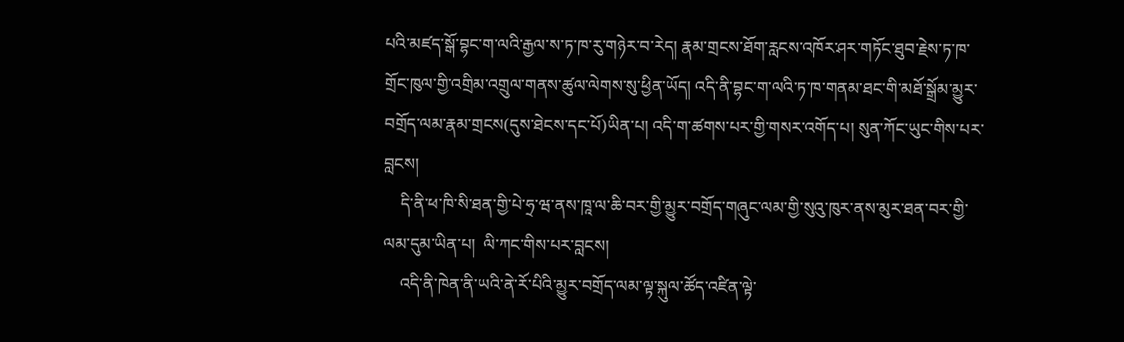པའི་མཛད་སྒོ་བྷང་ག་ལའི་རྒྱལ་ས་ཏ་ཁ་རུ་གཉེར་བ་རེད། རྣམ་གྲངས་ཐོག་རླངས་འཁོར་ཤར་གཏོང་ཐུབ་རྗེས་ཏ་ཁ་གྲོང་ཁུལ་གྱི་འགྲིམ་འགྲུལ་གནས་ཚུལ་ལེགས་སུ་ཕྱིན་ཡོད། འདི་ནི་བྷང་ག་ལའི་ཏ་ཁ་གནམ་ཐང་གི་མཐོ་སྒྲོམ་མྱུར་བགྲོད་ལམ་རྣམ་གྲངས(དུས་ཐེངས་དང་པོ)ཡིན་པ། འདི་ག་ཚགས་པར་གྱི་གསར་འགོད་པ། སུན་ཀོང་ཡུང་གིས་པར་བླངས།
    དི་ནི་ཕ་ཁི་སི་ཐན་གྱི་པེ་ཧྲ་ཝ་ནས་ཁཱ་ལ་ཆི་བར་གྱི་མྱུར་བགྲོད་གཞུང་ལམ་གྱི་སུའུ་ཁུར་ནས་མུར་ཐན་བར་གྱི་ལམ་དུམ་ཡིན་པ།  ལི་ཀང་གིས་པར་བླངས།
    འདི་ནི་ཁེན་ནི་ཡའི་ནེ་རོ་པིའི་མྱུར་བགྲོད་ལམ་ལྟ་སྐུལ་ཚོད་འཛིན་ལྟེ་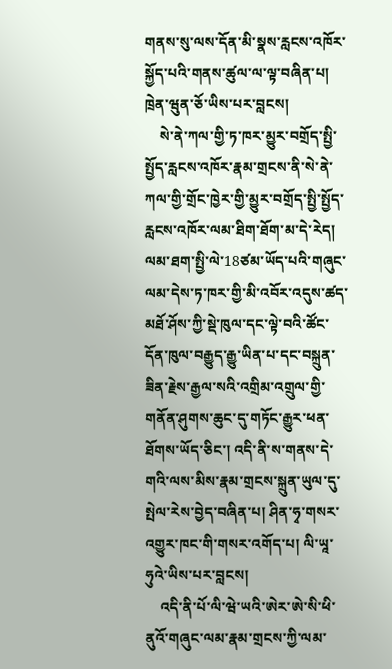གནས་སུ་ལས་དོན་མི་སྣས་རླངས་འཁོར་སྐྱོད་པའི་གནས་ཚུལ་ལ་ལྟ་བཞིན་པ། ཁྲེན་ཝུན་ཅོ་ཡིས་པར་བླངས།
    སེ་ནེ་ཀལ་གྱི་ཏ་ཁར་མྱུར་བགྲོད་སྤྱི་སྤྱོད་རླངས་འཁོར་རྣམ་གྲངས་ནི་སེ་ནེ་ཀལ་གྱི་གྲོང་ཁྱེར་གྱི་མྱུར་བགྲོད་སྤྱི་སྤྱོད་རླངས་འཁོར་ལམ་ཐིག་ཐོག་མ་དེ་རེད། ལམ་ཐག་སྤྱི་ལེ་18ཙམ་ཡོད་པའི་གཞུང་ལམ་དེས་ཏ་ཁར་གྱི་མི་འབོར་འདུས་ཚད་མཐོ་ཤོས་ཀྱི་སྡེ་ཁུལ་དང་ལྟེ་བའི་ཚོང་དོན་ཁུལ་བརྒྱུད་རྒྱུ་ཡིན་པ་དང་བསྐྲུན་ཟིན་རྗེས་རྒྱལ་སའི་འགྲིམ་འགྲུལ་གྱི་གནོན་ཤུགས་ཆུང་དུ་གཏོང་རྒྱུར་ཕན་ཐོགས་ཡོད་ཅིང་། འདི་ནི་ས་གནས་དེ་གའི་ལས་མིས་རྣམ་གྲངས་སྐྲུན་ཡུལ་དུ་སྤེལ་རེས་བྱེད་བཞིན་པ། ཤིན་ཧྭ་གསར་འགྱུར་ཁང་གི་གསར་འགོད་པ། ལི་ཡཱ་ཧུའེ་ཡིས་པར་བླངས།
    འདི་ནི་པོ་ལི་ཝེ་ཡའི་ཨེར་ཨེ་སི་ཕི་ནུའོ་གཞུང་ལམ་རྣམ་གྲངས་ཀྱི་ལམ་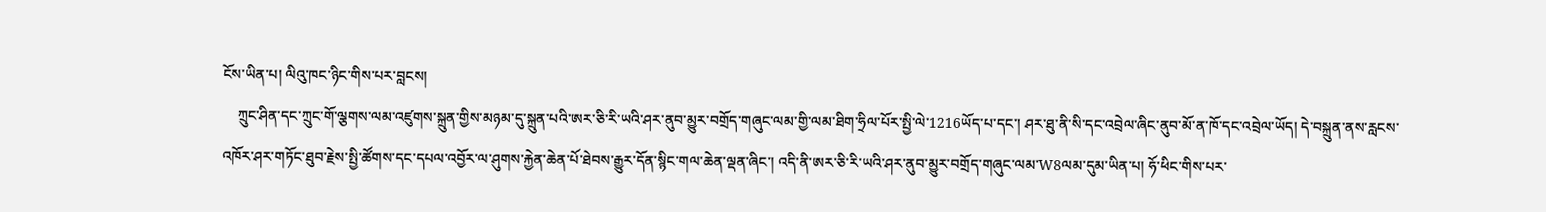ངོས་ཡིན་པ། ལིའུ་ཁང་ཉིང་གིས་པར་བླངས།
    ཀྲུང་ཤིན་དང་ཀྲུང་གོ་ལྕགས་ལམ་འཛུགས་སྐྲུན་གྱིས་མཉམ་དུ་སྐྲུན་པའི་ཨར་ཅི་རི་ཡའི་ཤར་ནུབ་མྱུར་བགྲོད་གཞུང་ལམ་གྱི་ལམ་ཐིག་ཧྲིལ་པོར་སྤྱི་ལེ་1216ཡོད་པ་དང་། ཤར་ཐུ་ནི་སི་དང་འབྲེལ་ཞིང་ནུབ་མོ་ན་ཁོ་དང་འབྲེལ་ཡོད། དེ་བསྐྲུན་ནས་རླངས་འཁོར་ཤར་གཏོང་ཐུབ་རྗེས་སྤྱི་ཚོགས་དང་དཔལ་འབྱོར་ལ་ཤུགས་རྐྱེན་ཆེན་པོ་ཐེབས་རྒྱུར་དོན་སྙིང་གལ་ཆེན་ལྡན་ཞིང་། འདི་ནི་ཨར་ཅི་རི་ཡའི་ཤར་ནུབ་མྱུར་བགྲོད་གཞུང་ལམ་W8ལམ་དུམ་ཡིན་པ། ཧོ་ཕིང་གིས་པར་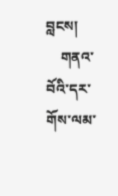བླངས།
    གནའ་བོའི་དར་གོས་ལམ་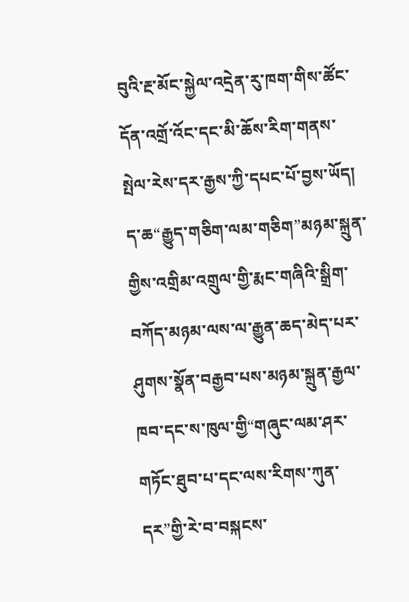བུའི་རྔ་མོང་སྐྱེལ་འདྲེན་རུ་ཁག་གིས་ཚོང་དོན་འགྲོ་འོང་དང་མི་ཆོས་རིག་གནས་སྤེལ་རེས་དར་རྒྱས་ཀྱི་དཔང་པོ་བྱས་ཡོད། ད་ཆ“རྒྱུད་གཅིག་ལམ་གཅིག”མཉམ་སྐྲུན་གྱིས་འགྲིམ་འགྲུལ་གྱི་རྨང་གཞིའི་སྒྲིག་བཀོད་མཉམ་ལས་ལ་རྒྱུན་ཆད་མེད་པར་ཤུགས་སྣོན་བརྒྱབ་པས་མཉམ་སྐྲུན་རྒྱལ་ཁབ་དང་ས་ཁུལ་གྱི“གཞུང་ལམ་ཤར་གཏོང་ཐུབ་པ་དང་ལས་རིགས་ཀུན་དར”གྱི་རེ་བ་བསྐངས་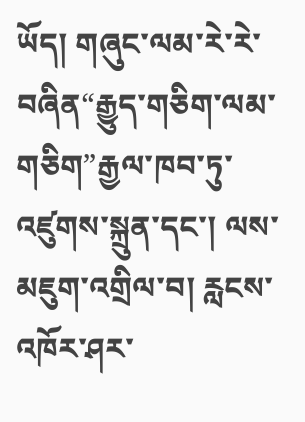ཡོད། གཞུང་ལམ་རེ་རེ་བཞིན“རྒྱུད་གཅིག་ལམ་གཅིག”རྒྱལ་ཁབ་ཏུ་འཛུགས་སྐྲུན་དང་། ལས་མཇུག་འགྲིལ་བ། རླངས་འཁོར་ཤར་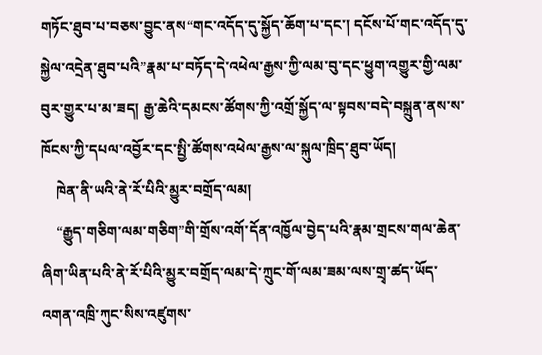གཏོང་ཐུབ་པ་བཅས་བྱུང་ནས“གང་འདོད་དུ་སྐྱོད་ཆོག་པ་དང་། དངོས་པོ་གང་འདོད་དུ་སྐྱེལ་འདྲེན་ཐུབ་པའི”རྣམ་པ་བཏོད་དེ་འཕེལ་རྒྱས་ཀྱི་ལམ་བུ་དང་ཕྱུག་འགྱུར་གྱི་ལམ་བུར་གྱུར་པ་མ་ཟད། རྒྱ་ཆེའི་དམངས་ཚོགས་ཀྱི་འགྲོ་སྐྱོད་ལ་སྟབས་བདེ་བསྐྲུན་ནས་ས་ཁོངས་ཀྱི་དཔལ་འབྱོར་དང་སྤྱི་ཚོགས་འཕེལ་རྒྱས་ལ་སྐུལ་ཁྲིད་ཐུབ་ཡོད།
    ཁེན་ནི་ཡའི་ནེ་རོ་པིའི་མྱུར་བགྲོད་ལམ།
    “རྒྱུད་གཅིག་ལམ་གཅིག”གི་གྲོས་འགོ་དོན་འཁྱོལ་བྱེད་པའི་རྣམ་གྲངས་གལ་ཆེན་ཞིག་ཡིན་པའི་ནེ་རོ་པིའི་མྱུར་བགྲོད་ལམ་དེ་ཀྲུང་གོ་ལམ་ཟམ་ལས་གྲྭ་ཚད་ཡོད་འགན་འཁྲི་ཀུང་སིས་འཛུགས་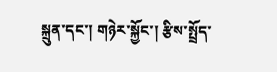སྐྲུན་དང་། གཉེར་སྐྱོང་། རྩིས་སྤྲོད་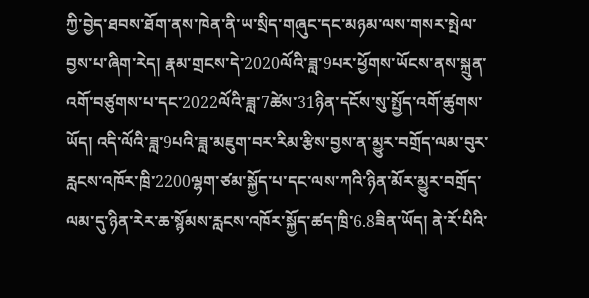ཀྱི་བྱེད་ཐབས་ཐོག་ནས་ཁེན་ནི་ཡ་སྲིད་གཞུང་དང་མཉམ་ལས་གསར་སྤེལ་བྱས་པ་ཞིག་རེད། རྣམ་གྲངས་དེ་2020ལོའི་ཟླ་9པར་ཕྱོགས་ཡོངས་ནས་སྐྲུན་འགོ་བཙུགས་པ་དང་2022ལོའི་ཟླ་7ཚེས་31ཉིན་དངོས་སུ་སྤྱོད་འགོ་ཚུགས་ཡོད། འདི་ལོའི་ཟླ་9པའི་ཟླ་མཇུག་བར་རིམ་རྩིས་བྱས་ན་མྱུར་བགྲོད་ལམ་བུར་རླངས་འཁོར་ཁྲི་2200ལྷག་ཙམ་སྐྱོད་པ་དང་ལས་ཀའི་ཉིན་མོར་མྱུར་བགྲོད་ལམ་དུ་ཉིན་རེར་ཆ་སྙོམས་རླངས་འཁོར་སྐྱོད་ཚད་ཁྲི་6.8ཟིན་ཡོད། ནེ་རོ་པིའི་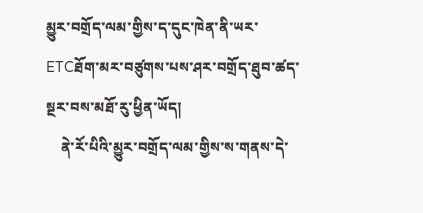མྱུར་བགྲོད་ལམ་གྱིས་ད་དུང་ཁེན་ནི་ཡར་ETCཐོག་མར་བཙུགས་པས་ཤར་བགྲོད་ཐུབ་ཚད་སྔར་བས་མཐོ་རུ་ཕྱིན་ཡོད།
    ནེ་རོ་པིའི་མྱུར་བགྲོད་ལམ་གྱིས་ས་གནས་དེ་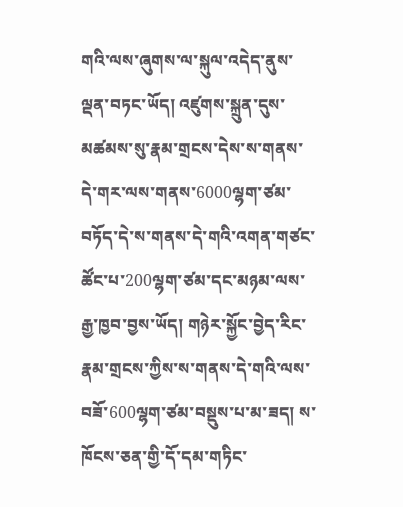གའི་ལས་ཞུགས་ལ་སྐུལ་འདེད་ནུས་ལྡན་བཏང་ཡོད། འཛུགས་སྐྲུན་དུས་མཚམས་སུ་རྣམ་གྲངས་དེས་ས་གནས་དེ་གར་ལས་གནས་6000ལྷག་ཙམ་བཏོད་དེ་ས་གནས་དེ་གའི་འགན་གཙང་ཚོང་པ་200ལྷག་ཙམ་དང་མཉམ་ལས་རྒྱ་ཁྱབ་བྱས་ཡོད། གཉེར་སྐྱོང་བྱེད་རིང་རྣམ་གྲངས་ཀྱིས་ས་གནས་དེ་གའི་ལས་བཟོ་600ལྷག་ཙམ་བསྡུས་པ་མ་ཟད། ས་ཁོངས་ཅན་གྱི་དོ་དམ་གཏིང་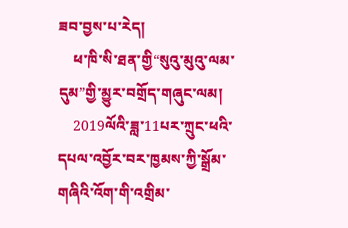ཟབ་བྱས་པ་རེད།
    ཕ་ཁི་སི་ཐན་གྱི“སུའུ་མུའུ་ལམ་དུམ”གྱི་མྱུར་བགྲོད་གཞུང་ལམ།
    2019ལོའི་ཟླ་11པར་ཀྲུང་ཕའི་དཔལ་འབྱོར་བར་ཁྱམས་ཀྱི་སྒྲོམ་གཞིའི་འོག་གི་འགྲིམ་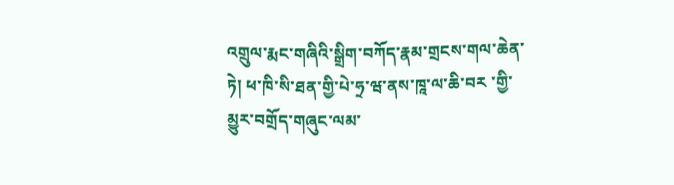འགྲུལ་རྨང་གཞིའི་སྒྲིག་བཀོད་རྣམ་གྲངས་གལ་ཆེན་ཏེ། ཕ་ཁི་སི་ཐན་གྱི་པེ་ཧྲ་ཝ་ནས་ཁཱ་ལ་ཆི་བར ་གྱི་མྱུར་བགྲོད་གཞུང་ལམ་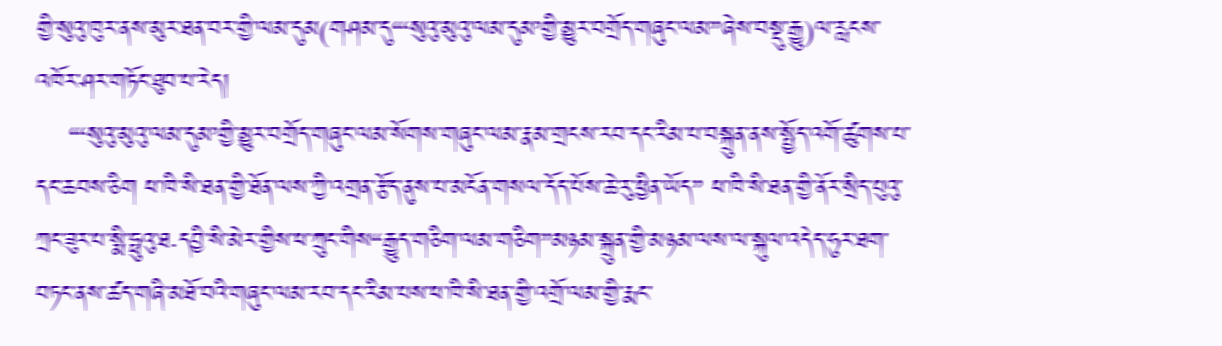གྱི་སུའུ་ཁུར་ནས་མུར་ཐན་བར་གྱི་ལམ་དུམ(གཤམ་དུ“‘སུའུ་མུའུ་ལམ་དུམ’གྱི་མྱུར་བགྲོད་གཞུང་ལམ”ཞེས་བསྡུ་རྒྱུ)ལ་རླངས་འཁོར་ཤར་གཏོང་ཐུབ་པ་རེད།
    “‘སུའུ་མུའུ་ལམ་དུམ’གྱི་མྱུར་བགྲོད་གཞུང་ལམ་སོགས་གཞུང་ལམ་རྣམ་གྲངས་རབ་དང་རིམ་པ་བསྐྲུན་ནས་སྤྱོད་འགོ་ཚུགས་པ་དང་ཆབས་ཅིག ཕ་ཁི་སི་ཐན་གྱི་ཐོན་ལས་ཀྱི་འགྲན་རྩོད་ནུས་པ་མངོན་གསལ་དོད་པོས་ཆེ་རུ་ཕྱིན་ཡོད” ཕ་ཁི་སི་ཐན་གྱི་ནོར་སྲིད་པུའུ་ཀྲང་ཟུར་པ་སྨི་ཧྥུའུ་ཐ·དབྱི་སི་མེར་གྱིས་ཕ་ཀྲུང་གིས“རྒྱུད་གཅིག་ལམ་གཅིག”མཉམ་སྐྲུན་གྱི་མཉམ་ལས་ལ་སྐུལ་འདེད་ཧུར་ཐག་བཏང་ནས་ཚད་གཞི་མཐོ་བའི་གཞུང་ལམ་རབ་དང་རིམ་པས་ཕ་ཁི་སི་ཐན་གྱི་འགྲོ་ལམ་གྱི་རྨང་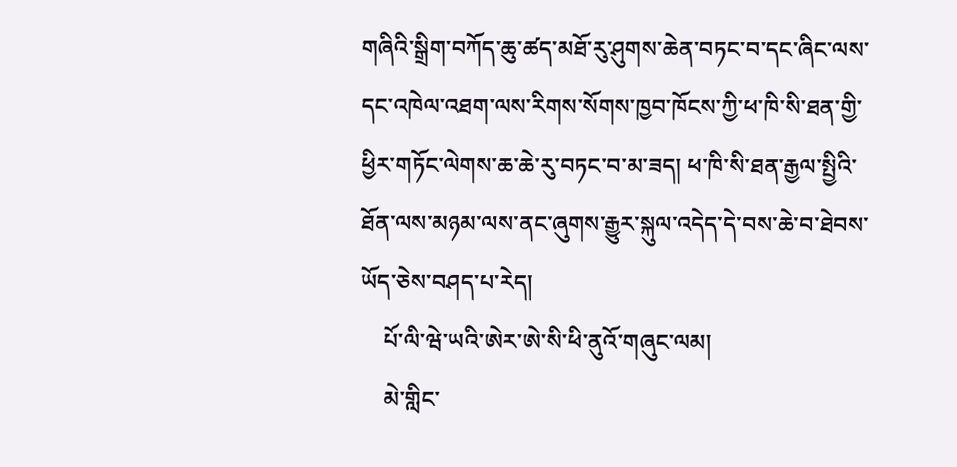གཞིའི་སྒྲིག་བཀོད་ཆུ་ཚད་མཐོ་རུ་ཤུགས་ཆེན་བཏང་བ་དང་ཞིང་ལས་དང་འཁེལ་འཐག་ལས་རིགས་སོགས་ཁྱབ་ཁོངས་ཀྱི་ཕ་ཁི་སི་ཐན་གྱི་ཕྱིར་གཏོང་ལེགས་ཆ་ཆེ་རུ་བཏང་བ་མ་ཟད། ཕ་ཁི་སི་ཐན་རྒྱལ་སྤྱིའི་ཐོན་ལས་མཉམ་ལས་ནང་ཞུགས་རྒྱུར་སྐུལ་འདེད་དེ་བས་ཆེ་བ་ཐེབས་ཡོད་ཅེས་བཤད་པ་རེད།
    པོ་ལི་ཝེ་ཡའི་ཨེར་ཨེ་སི་ཕི་ནུའོ་གཞུང་ལམ།
    མེ་གླིང་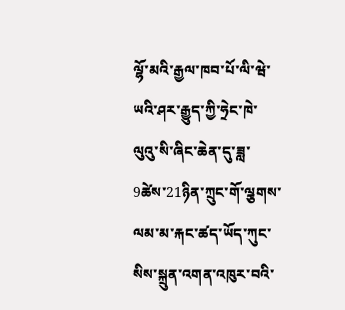ལྷོ་མའི་རྒྱལ་ཁབ་པོ་ལི་ཝེ་ཡའི་ཤར་རྒྱུད་ཀྱི་ཧྲེང་ཁེ་ལུའུ་སི་ཞིང་ཆེན་དུ་ཟླ་9ཚེས་21ཉིན་ཀྲུང་གོ་ལྕགས་ལམ་མ་རྐང་ཚད་ཡོད་ཀུང་སིས་སྐྲུན་འགན་འཁུར་བའི་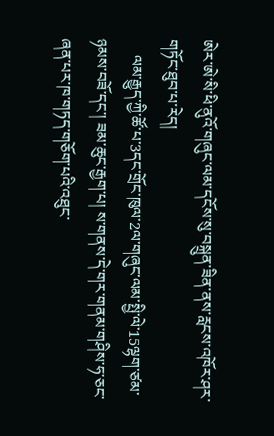ཨེར་ཨེ་སི་ཕི་ནུའོ་གཞུང་ལམ་དངོས་སུ་བསྐྲུན་ཟིན་ནས་རླངས་འཁོར་ཤར་གཏོང་ཐུབ་པ་རེད།
    ལམ་རྒྱུད་ཀྱི་ཚོ་པ་3དང་གྲོང་ཁུལ་2ལ་གཞུང་ལམ་སྤྱི་ལེ་15ལྷག་ཙམ་ཉམས་བཟོ་དང་། ཟམ་ཆུང་རྒྱག་པ། ས་གནས་དེ་གར་གནམ་གཤིས་ཧ་ཅང་ཞན་པར་ཁ་གཏད་གཅོག་པའི་འཐུང་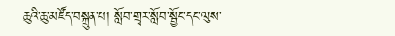ཆུའི་ཆུ་མཛོད་བསྐྲུན་པ། སློབ་གྲྭར་སློབ་སྦྱོང་དང་ལུས་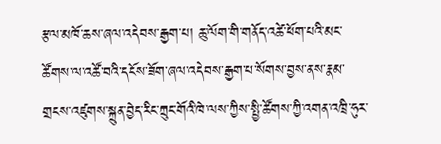རྩལ་མཁོ་ཆས་ཞལ་འདེབས་རྒྱག་པ། ཆུ་ལོག་གི་གནོད་འཚེ་ཕོག་པའི་མང་ཚོགས་ལ་འཚོ་བའི་དངོས་ཟོག་ཞལ་འདེབས་རྒྱག་པ་སོགས་བྱས་ནས་རྣམ་གྲངས་འཛུགས་སྐྲུན་བྱེད་རིང་ཀྲུང་གོའི་ཁེ་ལས་ཀྱིས་སྤྱི་ཚོགས་ཀྱི་འགན་འཁྲི་ཧུར་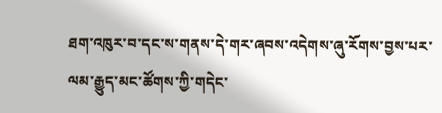ཐག་འཁུར་བ་དང་ས་གནས་དེ་གར་ཞབས་འདེགས་ཞུ་རོགས་བྱས་པར་ལམ་རྒྱུད་མང་ཚོགས་ཀྱི་གདེང་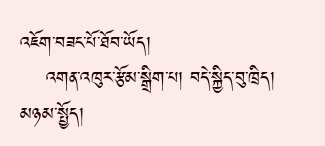འཇོག་བཟང་པོ་ཐོབ་ཡོད།
    འགན་འཁུར་རྩོམ་སྒྲིག་པ། བདེ་སྐྱིད་བུ་ཁྲིད།
མཉམ་སྤྱོད།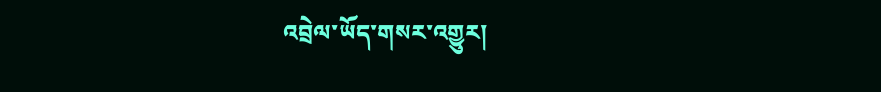འབྲེལ་ཡོད་གསར་འགྱུར།